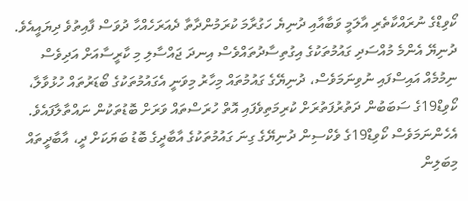ކޯވިޑްގެ ނުރައްކާތެރި އާލަމީ ވަބާއާއި ދުނިޔެ ހަގުރާމަ ކުރަމުންދާތާ ދެއަރަހެއްހާ ދުވަސް ފާއިތުވެ ދިޔައީއެވެ. ދުނިޔޭ އެންމެ މުއްސަދި ގައުމުތަކުގެ އިގުތިސާދުތައްވެސް އިނދަ ޖައްސާލި މި ކާރީސާއަށް އަދިވެސް ނިމުމެއް އައިސްފައި ނުވިނަމަވެސް، ދުނިޔޭގެ ގައުމުތައް މިހާރު މިވަނީ އެގައުމުތަކުގެ ބޯޑަރުތައް ހުޅުވާލާ، ކޯވިޑް19ގެ ސަބަބުން ދަތުރުފަތުރަށް ކުރިމަތިވެފައި އޮތް ހުރަސްތައް ވަރަށް ބޮޑުތަކުން ނައްތާލާފައެވެ.
އެހެންނަމަވެސް ކޯވިޑް19ގެ ވެކްސިން ދުނިޔޭގެ ގިނަ ގައުމުތަކުގެ އާބާދީގެ ބޮޑު ބަޔަކަށް ދީ، އާބާދީތައް މިބަލިން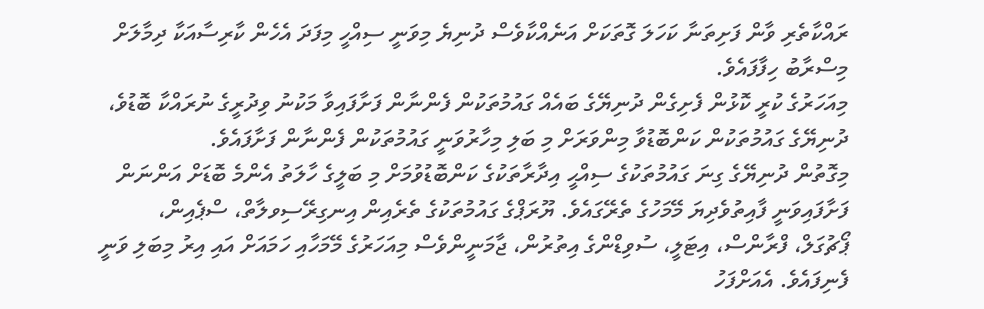ރައްކާތެރި ވާން ފަށިތަނާ ކަހަލަ ގޮތަކަށް އަނެއްކާވެސް ދުނިޔެ މިވަނީ ސިއްހީ މިފަދަ އެހެން ކާރިސާއަކާ ދިމާލަށް މިސްރާބު ހިފާފައެވެ.
މިއަހަރުގެ ކުރީ ކޮޅުން ފެށިގެން ދުނިޔޭގެ ބައެއް ގައުމުތަކުން ފެންނާން ފަށާފައިވާ މަކުނު ވިދުރީގެ ނުރައްކާ ބޮޑުވެ، ދުނިޔޭގެ ގައުމުތަކުން ކަންބޮޑުވާ މިންވަރަށް މި ބަލި މިހާރުވަނީ ގައުމުތަކުން ފެންނާން ފަށާފައެވެ.
މިގޮތުން ދުނިޔޭގެ ގިނަ ގައުމުތަކުގެ ސިއްޙީ އިދާރާތަކުގެ ކަންބޮޑުވުމަށް މި ބަލީގެ ހާލަތު އެންމެ ބޮޑަށް އަންނަން ފަށާފައިވަނީ ފާއިތުވެދިޔަ މޭމަހުގެ ތެރޭގައެވެ. ޔޫރަޕްގެ ގައުމުތަކުގެ ތެރެއިން އިނގިރޭސިވލާތް، ސްޕެއިން، ޕޯޗުގަލް، ފްރާންސް، އިޓަލީ، ސުވިޑްންގެ އިތުރުން، ޖާމަނީންވެސް މިއަހަރުގެ މޭމަހާއި ހަމައަށް އައި އިރު މިބަލި ވަނީ ފެނިފައެވެ. އެއަށްފަހު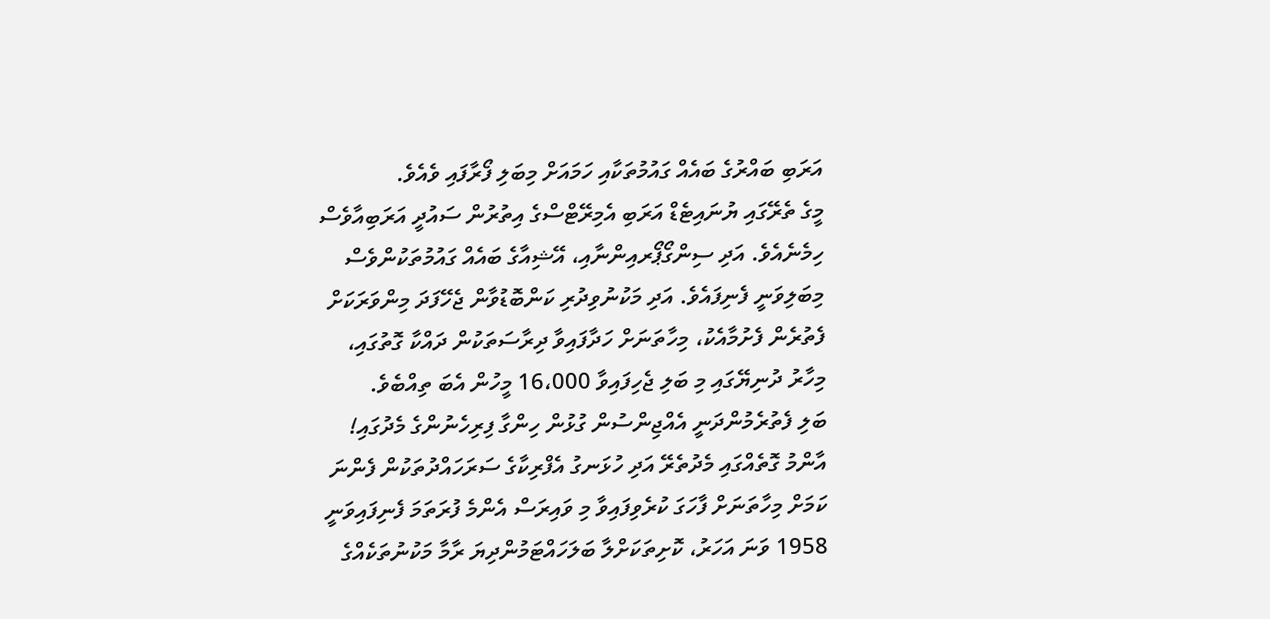އަރަބި ބައްރުގެ ބައެއް ގައުމުތަކާއި ހަމައަށް މިބަލި ފޯރާފައި ވެއެވެ.
މީގެ ތެރޭގައި ޔުނައިޓެޑް އަރަބި އެމިރޭޓްސްގެ އިތުރުން ސައުދީ އަރަބިއާވެސް ހިމެނެއެވެ. އަދި ސިންގޯޕޯރއިންނާއި، އޭޝިއާގެ ބައެއް ގައުމުތަކުންވެސް މިބަލިވަނީ ފެނިފައެވެ. އަދި މަކުނުވިދުރި ކަންބޮޑުވާން ޖެހޭފަދަ މިންވަރަކަށް ފެތުރެން ފެށުމާއެކު، މިހާތަނަށް ހަދާފައިވާ ދިރާސަތަކުން ދައްކާ ގޮތުގައި، މިހާރު ދުނިޔޭގައި މި ބަލި ޖެހިފައިވާ 16،000 މީހުން އެބަ ތިއްބެވެ.
ބަލި ފެތުރެމުންދަނީ އެއްޖިންސުން ގުޅުން ހިންގާ ފިރިހެނުންގެ މެދުގައި!
އާންމު ގޮތެއްގައި މެދުތެރޭ އަދި ހުޅަނގު އެފްރިކާގެ ސަރަހައްދުތަކުން ފެންނަ ކަމަށް މިހާތަނަށް ފާހަގަ ކުރެވިފައިވާ މި ވައިރަސް އެންމެ ފުރަތަމަ ފެނިފައިވަނީ 1958 ވަނަ އަހަރު، ކޮށިތަކަށްލާ ބަލަހައްޓަމުންދިޔަ ރާމާ މަކުނުތަކެއްގެ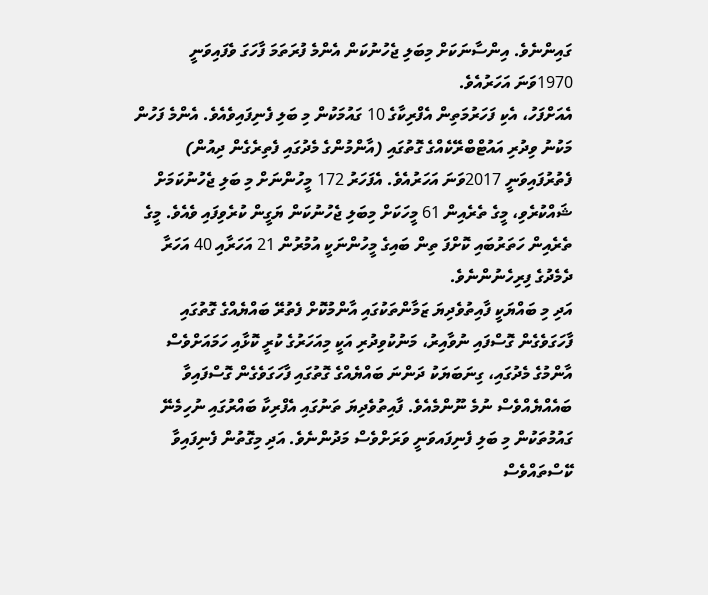ގައިންނެވެ. އިންސާނަކަށް މިބަލި ޖެހުނުކަން އެންމެ ފުރަތަމަ ފާހަގަ ވެފައިވަނީ 1970ވަނަ އަހަރުއެވެ.
އެއަށްފަހު، އެކި ފަހަރުމަތިން އެފްރިކާގެ 10 ގައުމަކުން މި ބަލި ފެނިފައިވެއެވެ. އެންމެ ފަހުން މަކުނު ވިދުރި އައުޓްބްރޭކެއްގެ ގޮތުގައި (އާންމުންގެ މެދުގައި ފެތިރެގެން ދިއުން) ފެތުރުފައިވަނީ 2017ވަނަ އަހަރުއެވެ. އެފަހަރު 172 މީހުންނަށް މި ބަލި ޖެހުނުކަމަށް ޝައްކުރެވި، މީގެ ތެރެއިން 61 މީހަކަށް މިބަލި ޖެހުނުކަން ޔަގީން ކުރެވިފައި ވެއެވެ. މީގެ ތެރެއިން ހަތަރުބައި ކޮށްފަ ތިން ބައިގެ މީހުންނަކީ އުމުރުން 21 އަހަރާއި 40 އަހަރާ ދެމެދުގެ ފިރިހެނުންނެވެ.
އަދި މި ބައްޔަކީ ފާއިތުވެދިޔަ ޒަމާންތަކުގައި އާންމުކޮށް ފެތުރޭ ބައްޔެއްގެ ގޮތުގައި ފާހަގަވެގެން ގޮސްފައި ނުވާއިރު، މަނުކުވިދުރި އަކީ މިއަހަރުގެ ކުރީ ކޮޅާއި ހަމައަށްވެސް އާންމުގެ މެދުގައި، ގިނަބަޔަކު ދަންނަ ބައްޔެއްގެ ގޮތުގައި ފާހަގަވެގެން ގޮސްފައިވާ ބައެއްޔެއްވެސް ނުމެ ނޫންމެއެވެ. ފާއިތުވެދިޔަ ތަނުގައި އެފްރިކާ ބައްރުގައި ނުހިމެނޭ ގައުމުތަކުން މި ބަލި ފެނިފައވަނީ ވަރަށްވެސް މަދުންނެވެ. އަދި މިގޮތުން ފެނިފައިވާ ކޭސްތައްވެސް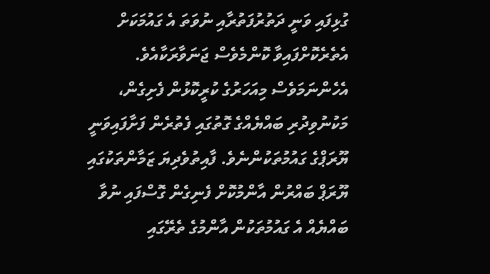ގުޅިފައި ވަނީ ދަތުރުފަތުރާއި ނުވަތަ އެ ގައުމަކަށް އެތެރެކޮށްފައިވާ ކޮންމެވެސް ޖަނަވާރަކާއެވެ.
އެހެންނަމަވެސް މިއަހަރުގެ ކުރީކޮޅުން ފެށިގެން، މަކުނުވިދުރި ބައްޔެއްގެ ގޮތުގައި ފެތުރެން ފަށާފައިވަނީ ޔޫރަޕްގެ ގައުމުތަކުންނެވެ. ފާއިތުވެދިޔަ ޒަމާންތަކުގައި ޔޫރަޕް ބައްރުން އާންމުކޮށް ފެނިގެން ގޮސްފައި ނުވާ ބައްޔެއް އެ ގައުމުތަކުން އާންމުގެ ތެރޭގައި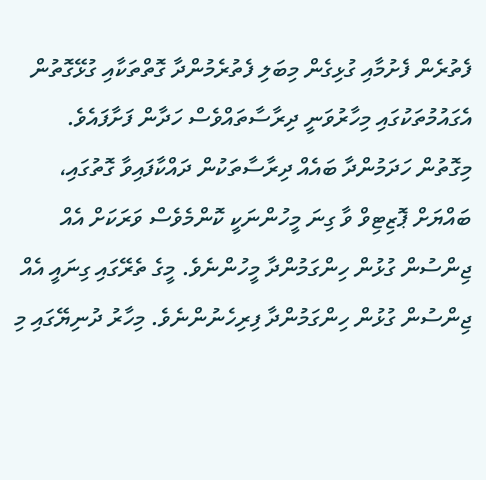ފެތުރެން ފެށުމާއި ގުޅިގެން މިބަލި ފެތުރެމުންދާ ގޮތްތަކާއި ގުޅޭގޮތުން އެގައުމުތަކުގައި މިހާރުވަނީ ދިރާސާތައްވެސް ހަދާން ފަށާފައެވެ.
މިގޮތުން ހަދަމުންދާ ބައެއް ދިރާސާތަކުން ދައްކާފައިވާ ގޮތުގައި، ބައްޔަށް ޕޮޒިޓިވް ވާ ގިނަ މީހުންނަކީ ކޮންމެވެސް ވަރަކަށް އެއް ޖިންސުން ގުޅުން ހިންގަމުންދާ މީހުންނެވެ. މީގެ ތެރޭގައި ގިނައީ އެއް ޖިންސުން ގުޅުން ހިންގަމުންދާ ފިރިހެނުންނެވެ. މިހާރު ދުނިޔޭގައި މި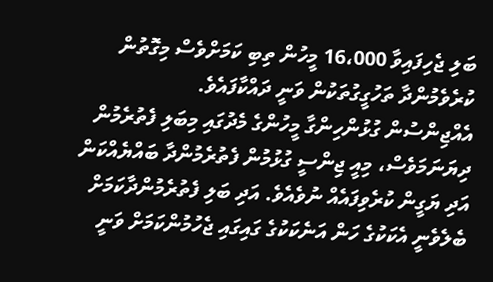ބަލި ޖެހިފައިވާ 16،000 މީހުން ތިބި ކަމަށްވެސް މިގޮތުން ކުރެވެމުންދާ ތަހުގީގުތަކުން ވަނީ ދައްކާފައެވެ.
އެއްޖިންސުން ގުޅުންހިންގާ މީހުންގެ މެދުގައި މިބަލި ފެތުރެމުން ދިޔަނަމަވެސް، މިއީ ޖިންސީ ގުޅުމުން ފެތުރެމުންދާ ބައްޔެއްކަން އަދި ޔަގީން ކުރެވިފައެއް ނުވެއެވެ. އަދި ބަލި ފެތުރެމުންދާކަމަށް ބެލެވެނީ އެކަކުގެ ހަން އަނެކަކުގެ ގައިގައި ޖެހުމުންކަމަށް ވަނީ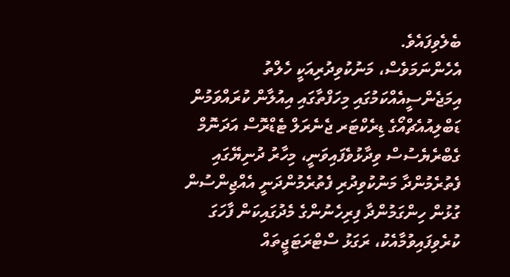ބެލެވިފައެވެ.
އެހެންނަމަވެސް، މަނުކުވިދުރިއަކީ ހެލްތު އިމަޖެންސީއެއްކަމުގައި މިހަފްތާގައި އިއުލާން ކުރައްވަމުން ޑަބްލިއުއެޗްއޯގެ ޑިރެކްޓަރ ޖެނެރަލް ޓެޑްރޮސް އަދަނޮމް ގެބްރެޔެސުސް ވިދާޅުވެފައިވަނީ، މިހާރު ދުނިޔޭގައި ފެތުރެމުންދާ މަނުކުވިދުރި ފެތުރެމުންދަނީ އެއްޖިންސުން ގުޅުން ހިންގަމުންދާ ފިރިހެނުންގެ މެދުގައިކަން ފާހަގަ ކުރެވިފައިވުމާއެކު، ރަގަޅު ސްޓްރަޓަޖީތައް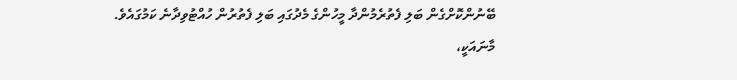ބޭނުންކޮށްގެން ބަލި ފެތުރެމުންދާ މީހުންގެ މެދުގައި ބަލި ފެތުރުން ހުއްޓުވިދާނެ ކަމުގައެވެ.
މާނައަކީ،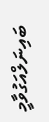ބައިނަލްއަގުވާމީ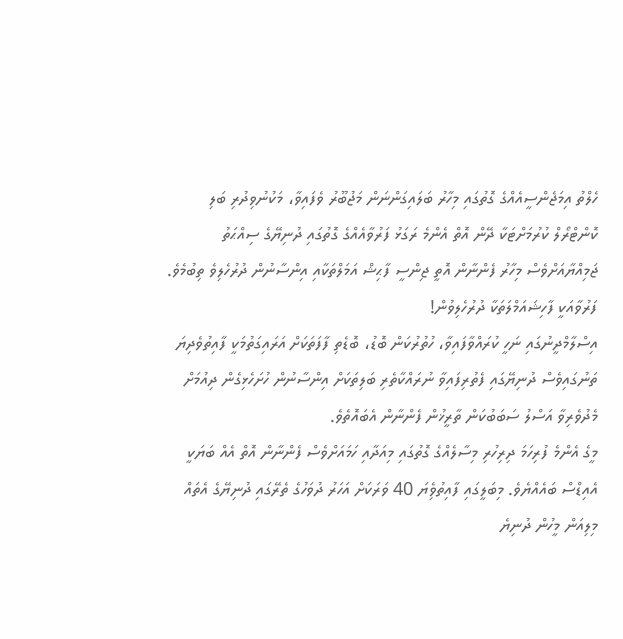ހެލްތު އިމަޖެންސީއެއްގެ ގޮތުގައި މިހާރު ބަލައިގަންނަން މަޖުބޫރު ވެފައިވާ، މަކުނުވިދުރި ބަލި ކޮންޓްރޯލް ކުރުމަށްޓަކާ ދޭން އޮތް އެންމެ ރަގަޅު ފަރުވާއެއްގެ ގޮތުގައި ދުނިޔޭގެ ސިއްޙަތު ޖަމިއްޔާއަށްވެސް މިހާރު ފެންނާން އޮތީ ޖިންސީ ފާޙިޝް އަމަލްތަކާއި އިންސާނުން ދުރުހެލިވެ ތިބުމެވެ.
ފަރުވާއަކީ ފާހިޝައަމްލަތަކާ ދުރުހެލިވުން!
އިސްލާމްދީނުގައި ނަހީ ކުރައްވާފައިވާ، ހުތުރުކަން ބޮޑު، ބޮޑެތި ފާފަތަކަށް އަރައިގަތުމަކީ ފާއިތުވެދިޔަ ތަނުގައިވެސް ދުނިޔޭގައި ފެތުރިފައިވާ ނުރައްކާތެރި ބަލިތަކަށް އިންސާނުން ހުށަހެޅިގެން ދިއުމަށް މެދުވެރިވާ އަސްލު ސަބަބުކަން ތާރީޚުން ފެންނާން އެބައޮތެވެ.
މީގެ އެންމެ ފުރިހަމަ ދިރިހުރި މިސާލެއްގެ ގޮތުގައި މިއަދާއި ހަމައަށްވެސް ފެންނާން އޮތް އެއް ބަޔަކީ އެއިޑްސް ބައެއްޔެވެ. މިބަލީގައި ފާއިތުވެިޔަ 40 ވަރަކަށް އަހަރު ދުވަހުގެ ތެރޭގައި ދުނިޔޭގެ އެތައް މިލިއަން މީހުން ދުނިޔެ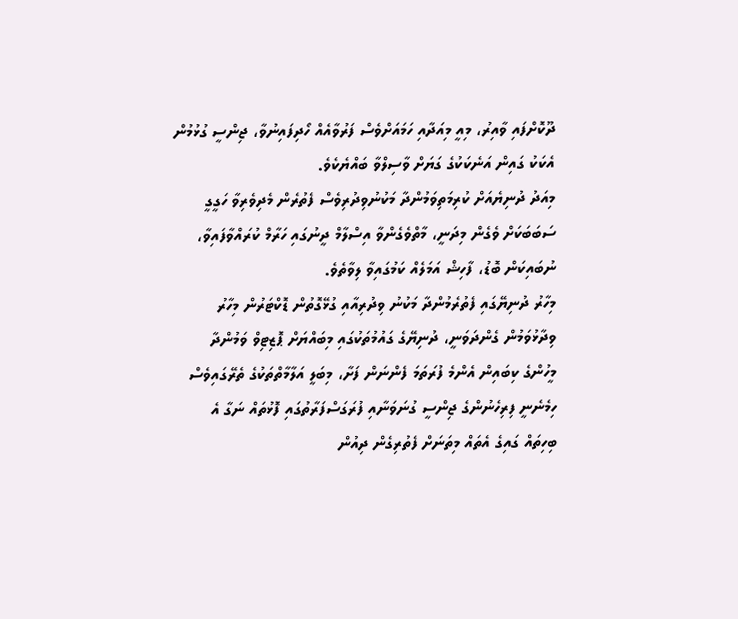ދޫކޮށްފައި ވާއިރު، މިއީ މިއަދާއި ހަމައަށްވެސް ފަރުވާއެއް ހޯދިފައިނުވާ، ޖިންސީ ގުޅުމުން އެކަކު ގައިން އަނެކަކުގެ ގަޔަށް ވާސިލްވާ ބައްޔެކެވެ.
މިއަދު ދުނިޔެއަށް ކުރިމަތިވަމުންދާ މަކުނުވިދުރިވެސް ފެތުރެން މެދިވެރިވާ ހަގީގީ ސަބަބަކަށް ވެގެން މިދަނީ، މާތްވެގެންވާ އިސްލާމް ދީނުގައި ހަރާމް ކުރައްވާފައިވާ، ނުބައިކަން ބޮޑު، ފާހިޝް އަމަލެއް ކަމުގައިވާ ލިވާތެވެ.
މިހާރު ދުނިޔޭގައި ފެތުރެމުންދާ މަކުނު ވިދުރިއާއި ގުޅޭގޮތުން ޑޮކްޓަރުން މިހާރު ވިދާޅުވަމުން ގެންދަވަނީ، ދުނިޔޭގެ ގައުމުތަކުގައި މިބައްޔަށް ޕޮޒިޓިވް ވަމުންދާ މީހުންގެ ކިބައިން އެންމެ ފުރަތަމަ ފެންނަން ފަށާ، މިބަލީ އަލާމާތްތަކުގެ ތެރޭގައިވެސް ހިމެނެނީ ފިރިހެނުންގެ ޖިންސީ ގުނަވަނާއި ފުރަގަސްފަރާތުގައި ފޮޅުތައް ނަގާ އެ ބިހިތައް ގައިގެ އެތައް މިތަނަށް ފެތުރިގެން ދިއުން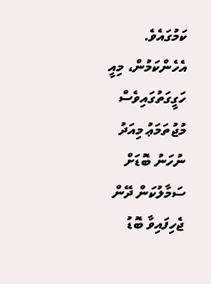ކަމުގައެވެ.
އެހެންކަމުން، މިއީ ހަގީގަތުގައިވެސް މުޖުތަމަޢު މިއަދު ނުހަނު ބޮޑަށް ސަމާލުކަން ދޭން ޖެހިފައިވާ ބޮޑު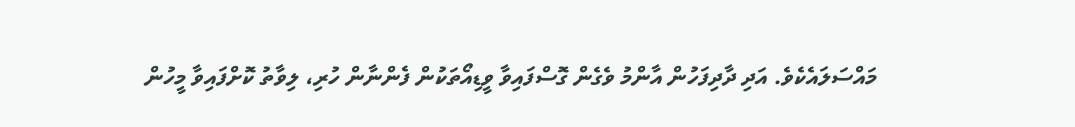މައްސަލައެކެވެ. އަދި ދާދިފަހުން އާންމު ވެގެން ގޮސްފައިވާ ވީޑިއޯތަކުން ފެންނާން ހުރި، ލިވާތު ކޮށްފައިވާ މީހުން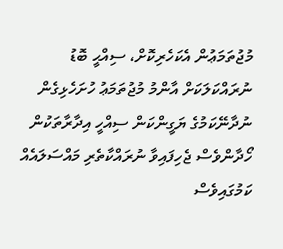މުޖުތަމަޢުން އެކަހެރިކޮށް، ސިއްޙީ ބޮޑު ނުރައްކަލަކަށް އާންމު މުޖުތަމަޢު ހުށަހެޅިގެން ނުދާނޭކަމުގެ ޔަގީންކަން ސިއްހީ އިދާރާތަކުން ހޯދާންވެސް ޖެހިފައިވާ ނުރައްކާތެރި މައްސަލައެއް ކަމުގައިވެސް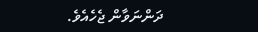ދަންނަވާން ޖެހެއެވެ.